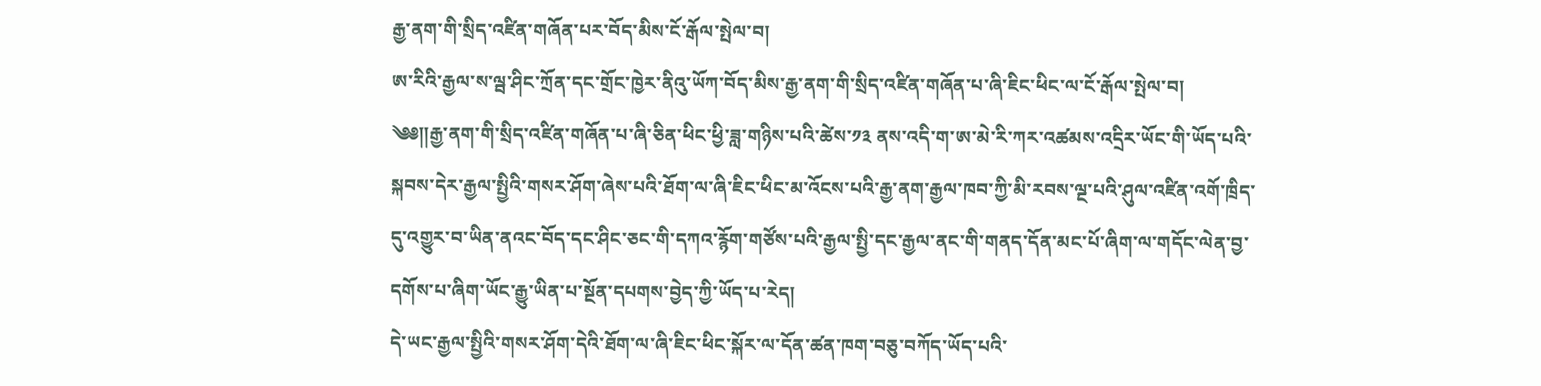རྒྱ་ནག་གི་སྲིད་འཛིན་གཞོན་པར་བོད་མིས་ངོ་རྒོལ་སྤེལ་བ།
ཨ་རིའི་རྒྱལ་ས་ལྦ་ཤིང་ཀྲོན་དང་གྲོང་ཁྱེར་ནིའུ་ཡོཀ་བོད་མིས་རྒྱ་ནག་གི་སྲིད་འཛིན་གཞོན་པ་ཞི་ཇིང་ཕིང་ལ་ངོ་རྒོལ་སྤེལ་བ།
༄༅༎རྒྱ་ནག་གི་སྲིད་འཛིན་གཞོན་པ་ཞི་ཅིན་ཕིང་ཕྱི་ཟླ་གཉིས་པའི་ཚེས་༡༣ ནས་འདི་ག་ཨ་མེ་རི་ཀར་འཚམས་འདྲིར་ཡོང་གི་ཡོད་པའི་སྐབས་དེར་རྒྱལ་སྤྱིའི་གསར་ཤོག་ཞེས་པའི་ཐོག་ལ་ཞི་ཇིང་ཕིང་མ་འོངས་པའི་རྒྱ་ནག་རྒྱལ་ཁབ་ཀྱི་མི་རབས་ལྔ་པའི་ཤུལ་འཛིན་འགོ་ཁྲིད་དུ་འགྱུར་བ་ཡིན་ནའང་བོད་དང་ཤིང་ཅང་གི་དཀའ་རྙོག་གཙོས་པའི་རྒྱལ་སྤྱི་དང་རྒྱལ་ནང་གི་གནད་དོན་མང་པོ་ཞིག་ལ་གདོང་ལེན་བྱ་དགོས་པ་ཞིག་ཡོང་རྒྱུ་ཡིན་པ་སྔོན་དཔགས་བྱེད་ཀྱི་ཡོད་པ་རེད།
དེ་ཡང་རྒྱལ་སྤྱིའི་གསར་ཤོག་དེའི་ཐོག་ལ་ཞི་ཇིང་ཕིང་སྐོར་ལ་དོན་ཚན་ཁག་བཅུ་བཀོད་ཡོད་པའི་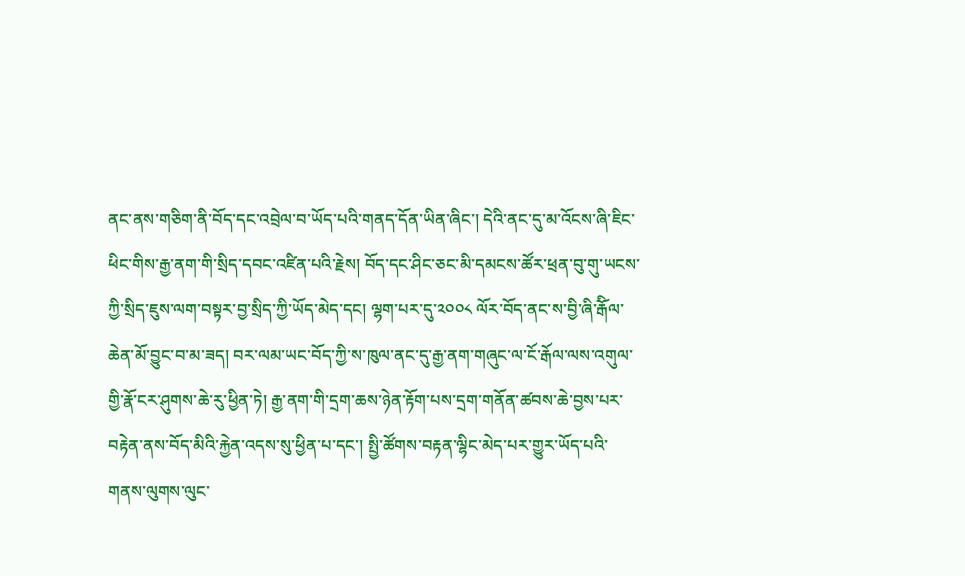ནང་ནས་གཅིག་ནི་བོད་དང་འབྲེལ་བ་ཡོད་པའི་གནད་དོན་ཡིན་ཞིང་། དེའི་ནང་དུ་མ་འོངས་ཞི་ཇིང་ཕིང་གིས་རྒྱ་ནག་གི་སྲིད་དབང་འཛིན་པའི་རྗེས། བོད་དང་ཤིང་ཅང་མི་དམངས་ཚོར་ཕྲན་བུ་གུ་ཡངས་ཀྱི་སྲིད་ཇུས་ལག་བསྟར་བྱ་སྲིད་ཀྱི་ཡོད་མེད་དང། ལྷག་པར་དུ་༢༠༠༨ ལོར་བོད་ནང་ས་བྱི་ཞི་རྒོིལ་ཆེན་མོ་བྱུང་བ་མ་ཟད། བར་ལམ་ཡང་བོད་ཀྱི་ས་ཁུལ་ནང་དུ་རྒྱ་ནག་གཞུང་ལ་ངོ་རྒོལ་ལས་འགུལ་གྱི་རྣོ་ངར་ཤུགས་ཆེ་རུ་ཕྱིན་ཏེ། རྒྱ་ནག་གི་དྲག་ཆས་ཉེན་རྟོག་པས་དྲག་གནོན་ཚབས་ཆེ་བྱས་པར་བརྟེན་ནས་བོད་མིའི་རྐྱེན་འདས་སུ་ཕྱིན་པ་དང་། སྤྱི་ཚོགས་བརྟན་ལྷིང་མེད་པར་གྱུར་ཡོད་པའི་གནས་ལུགས་ལུང་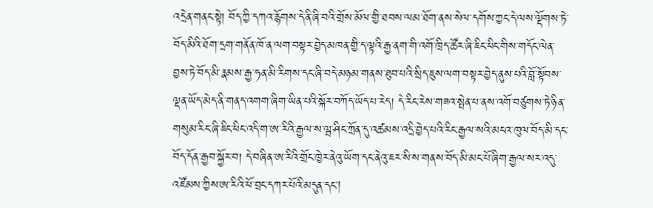འདྲེན་གནང་སྟེ། བོད་ཀྱི་དཀའ་རྙོགས་དེ་ནི་ཞི་བའི་གྲོས་མོལ་གྱི་ཐབས་ལམ་ཐོག་ནས་སེལ་དགོས་ཀྱང་དེ་ལས་ལྡོགས་ཏེ་བོད་མིའི་ཐོག་དྲག་གནོན་ཁོ་ན་ལག་བསྟར་བྱེད་མཁན་གྱི་ད་ལྟའི་རྒྱ་ནག་གི་འགོ་ཁྲིད་ཚོར་ཞི་ཇིང་ཕིང་གིས་གདོང་ལེན་བྱས་ཏེ་བོད་མི་རྣམས་རྒྱ་ཧན་མི་རིགས་དང་ཞི་བདེ་མཉམ་གནས་ཐུབ་པའི་སྲིད་ཇུས་ལག་བསྟར་བྱེད་ནུས་པའི་བློ་སྟོབས་ལྡན་ཡོད་མེད་ནི་གནད་འགག་ཞིག་ཡིན་པའི་སྐོར་བཀོད་ཡོད་པ་རེད། དེ་རིང་རེས་གཟའ་སྤེན་པ་ནས་འགོ་བཙུགས་ཏེ་ཉིན་གསུམ་རིང་ཞི་ཇིང་ཕིང་འདི་ག་ཨ་རིའི་རྒྱལ་ས་ལྦ་ཤིང་ཀྲོན་དུ་འཚམས་འདྲི་བྱེད་པའི་རིང་རྒྱལ་སའི་མངའ་ཁུལ་བོད་མི་དང་བོད་དོན་རྒྱབ་སྐྱོར་བ། དེ་བཞིན་ཨ་རིའི་གྲོང་ཁྱེར་ནེའུ་ཡོག་དང་ནེའུ་ཇར་སི་ས་གནས་བོད་མི་མང་པོ་ཞིག་རྒྱལ་སར་འདུ་འཛོམས་ཀྱིས་ཨ་རིའི་ཕོ་བྲང་དཀར་པོའི་མདུན་དང།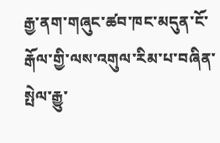རྒྱ་ནག་གཞུང་ཚབ་ཁང་མདུན་ངོ་རྒོལ་གྱི་ལས་འགུལ་རིམ་པ་བཞིན་སྤེལ་རྒྱུ་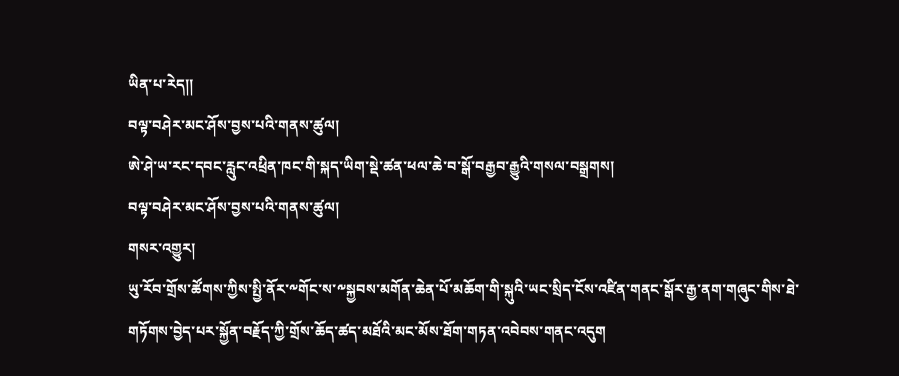ཡིན་པ་རེད།།
བལྟ་བཤེར་མང་ཤོས་བྱས་པའི་གནས་ཚུལ།
ཨེ་ཤེ་ཡ་རང་དབང་རླུང་འཕྲིན་ཁང་གི་སྐད་ཡིག་སྡེ་ཚན་ཕལ་ཆེ་བ་སྒོ་བརྒྱབ་རྒྱུའི་གསལ་བསྒྲགས།
བལྟ་བཤེར་མང་ཤོས་བྱས་པའི་གནས་ཚུལ།
གསར་འགྱུར།
ཡུ་རོབ་གྲོས་ཚོགས་ཀྱིས་སྤྱི་ནོར་༸གོང་ས་༸སྐྱབས་མགོན་ཆེན་པོ་མཆོག་གི་སྐུའི་ཡང་སྲིད་ངོས་འཛིན་གནང་སྒོར་རྒྱ་ནག་གཞུང་གིས་ཐེ་གཏོགས་བྱེད་པར་སྐྱོན་བརྗོད་ཀྱི་གྲོས་ཆོད་ཚད་མཐོའི་མང་མོས་ཐོག་གཏན་འབེབས་གནང་འདུག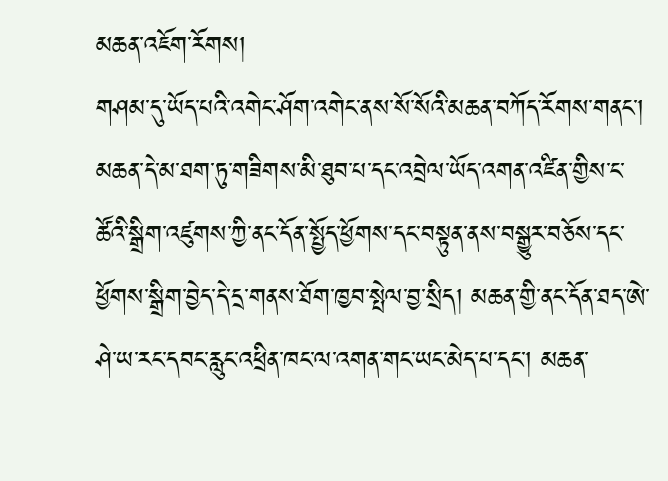མཆན་འཇོག་རོགས།
གཤམ་དུ་ཡོད་པའི་འགེང་ཤོག་འགེང་ནས་སོ་སོའི་མཆན་བཀོད་རོགས་གནང་། མཆན་དེ་མ་ཐག་ཏུ་གཟིགས་མི་ཐུབ་པ་དང་འབྲེལ་ཡོད་འགན་འཛིན་གྱིས་ང་ཚོའི་སྒྲིག་འཛུགས་ཀྱི་ནང་དོན་སྤྱོད་ཕྱོགས་དང་བསྟུན་ནས་བསྒྱུར་བཅོས་དང་ཕྱོགས་སྒྲིག་བྱེད་དེ་དྲ་གནས་ཐོག་ཁྱབ་སྤེལ་བྱ་སྲིད། མཆན་གྱི་ནང་དོན་ཐད་ཨེ་ཤེ་ཡ་རང་དབང་རླུང་འཕྲིན་ཁང་ལ་འགན་གང་ཡང་མེད་པ་དང་། མཆན་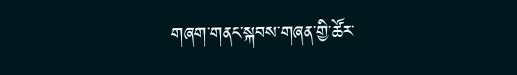གཞག་གནང་སྐབས་གཞན་གྱི་ཚོར་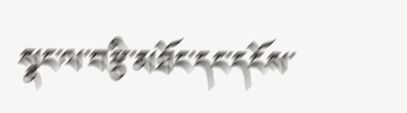སྣང་ལ་བརྩི་མཐོང་དང་དངོས་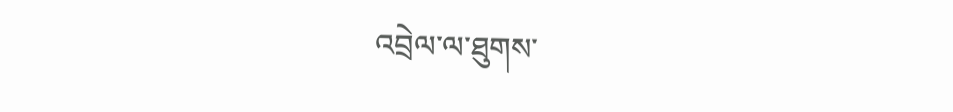འབྲེལ་ལ་ཐུགས་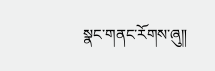སྣང་གནང་རོགས་ཞུ༎